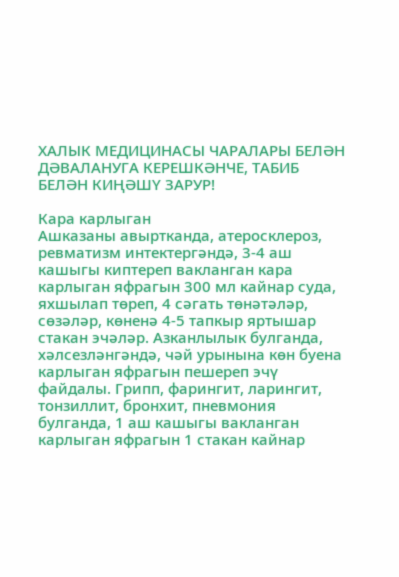ХАЛЫК МЕДИЦИНАСЫ ЧАРАЛАРЫ БЕЛӘН ДӘВАЛАНУГА КЕРЕШКӘНЧЕ, ТАБИБ БЕЛӘН КИҢӘШҮ ЗАРУР!

Кара карлыган
Ашказаны авыртканда, атеросклероз, ревматизм интектергәндә, 3-4 аш кашыгы киптереп вакланган кара карлыган яфрагын 300 мл кайнар суда, яхшылап төреп, 4 сәгать төнәтәләр, сөзәләр, көненә 4-5 тапкыр яртышар стакан эчәләр. Азканлылык булганда, хәлсезләнгәндә, чәй урынына көн буена карлыган яфрагын пешереп эчү файдалы. Грипп, фарингит, ларингит, тонзиллит, бронхит, пневмония булганда, 1 аш кашыгы вакланган карлыган яфрагын 1 стакан кайнар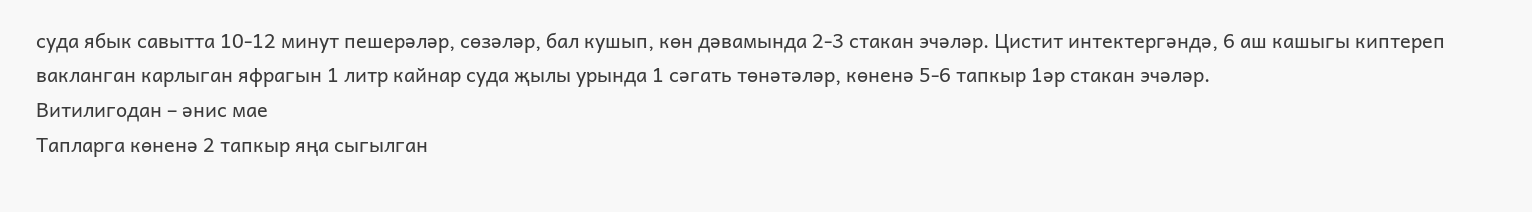суда ябык савытта 10-12 минут пешерәләр, сөзәләр, бал кушып, көн дәвамында 2-3 стакан эчәләр. Цистит интектергәндә, 6 аш кашыгы киптереп вакланган карлыган яфрагын 1 литр кайнар суда җылы урында 1 сәгать төнәтәләр, көненә 5-6 тапкыр 1әр стакан эчәләр.
Витилигодан – әнис мае
Тапларга көненә 2 тапкыр яңа сыгылган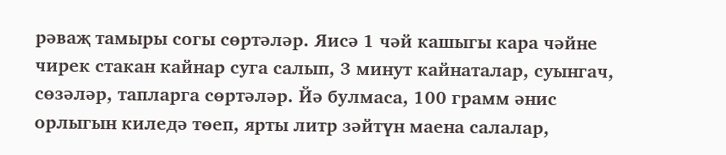рәваҗ тамыры согы сөртәләр. Яисә 1 чәй кашыгы кара чәйне чирек стакан кайнар суга салып, 3 минут кайнаталар, суынгач, сөзәләр, тапларга сөртәләр. Йә булмаса, 100 грамм әнис орлыгын киледә төеп, ярты литр зәйтүн маена салалар,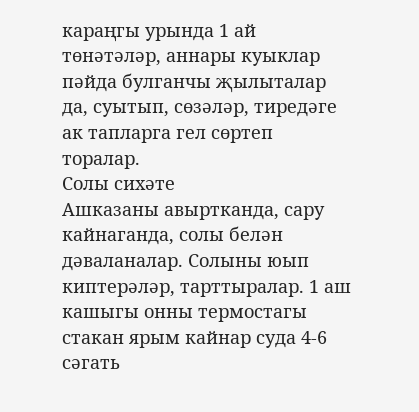караңгы урында 1 ай төнәтәләр, аннары куыклар пәйда булганчы җылыталар да, суытып, сөзәләр, тиредәге ак тапларга гел сөртеп торалар.
Солы сихәте
Ашказаны авыртканда, сару кайнаганда, солы белән дәваланалар. Солыны юып киптерәләр, тарттыралар. 1 аш кашыгы онны термостагы стакан ярым кайнар суда 4-6 сәгать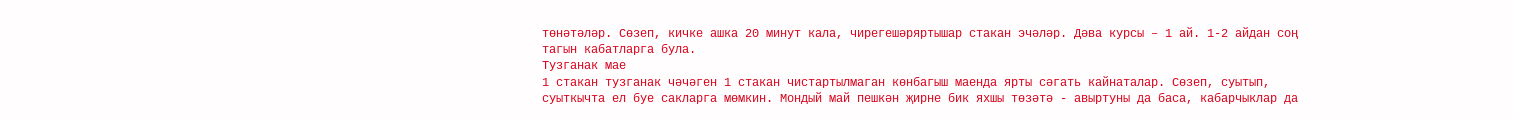төнәтәләр. Сөзеп, кичке ашка 20 минут кала, чирегешәряртышар стакан эчәләр. Дәва курсы – 1 ай. 1-2 айдан соң тагын кабатларга була.
Тузганак мае
1 стакан тузганак чәчәген 1 стакан чистартылмаган көнбагыш маенда ярты сәгать кайнаталар. Сөзеп, суытып, суыткычта ел буе сакларга мөмкин. Мондый май пешкән җирне бик яхшы төзәтә - авыртуны да баса, кабарчыклар да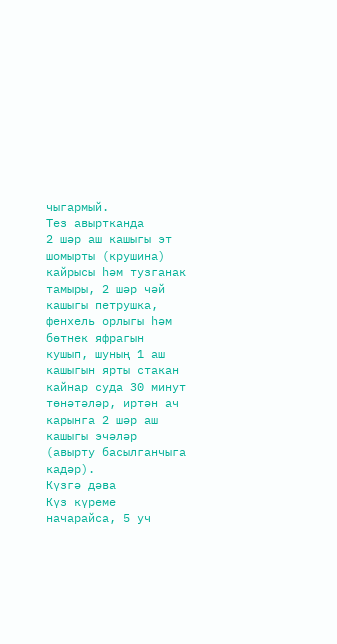чыгармый.
Тез авыртканда
2 шәр аш кашыгы эт шомырты (крушина) кайрысы һәм тузганак тамыры, 2 шәр чәй кашыгы петрушка, фенхель орлыгы һәм бөтнек яфрагын кушып, шуның 1 аш кашыгын ярты стакан кайнар суда 30 минут төнәтәләр, иртән ач карынга 2 шәр аш кашыгы эчәләр (авырту басылганчыга кадәр).
Күзгә дәва
Күз күреме начарайса, 5 уч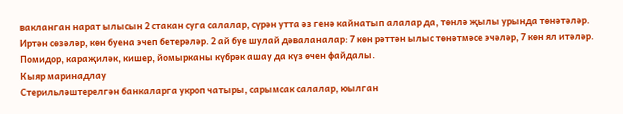вакланган нарат ылысын 2 стакан суга салалар, сүрән утта әз генә кайнатып алалар да, төнлә җылы урында төнәтәләр. Иртән сөзәләр, көн буена эчеп бетерәләр. 2 ай буе шулай дәваланалар: 7 көн рәттән ылыс төнәтмәсе эчәләр, 7 көн ял итәләр. Помидор, караҗиләк, кишер, йомырканы күбрәк ашау да күз өчен файдалы.
Кыяр маринадлау
Стерильләштерелгән банкаларга укроп чатыры, сарымсак салалар, юылган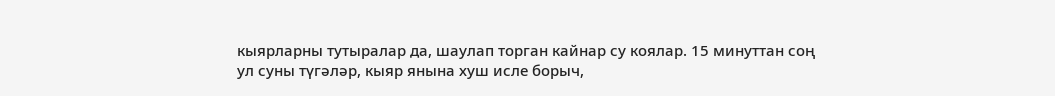кыярларны тутыралар да, шаулап торган кайнар су коялар. 15 минуттан соң ул суны түгәләр, кыяр янына хуш исле борыч,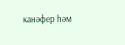канәфер һәм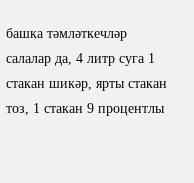башка тәмләткечләр салалар да, 4 литр суга 1 стакан шикәр, ярты стакан тоз, 1 стакан 9 процентлы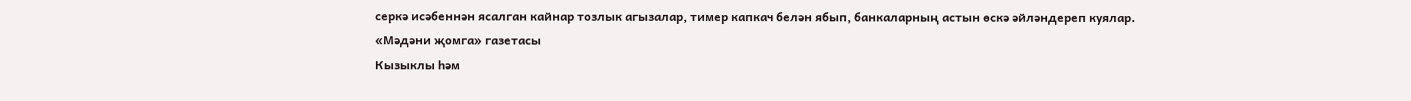серкә исәбеннән ясалган кайнар тозлык агызалар, тимер капкач белән ябып, банкаларның астын өскә әйләндереп куялар.
«Мәдәни җомга» газетасы
Кызыклы һәм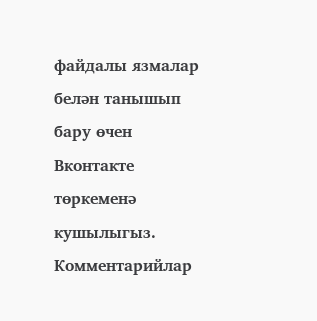файдалы язмалар белән танышып бару өчен Вконтакте төркеменә кушылыгыз.
Комментарийлар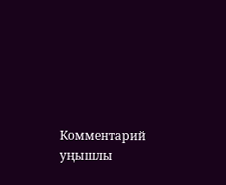Комментарий уңышлы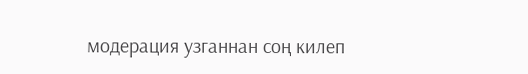модерация узганнан соң килеп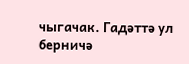чыгачак. Гадәттә ул берничә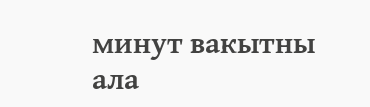минут вакытны ала